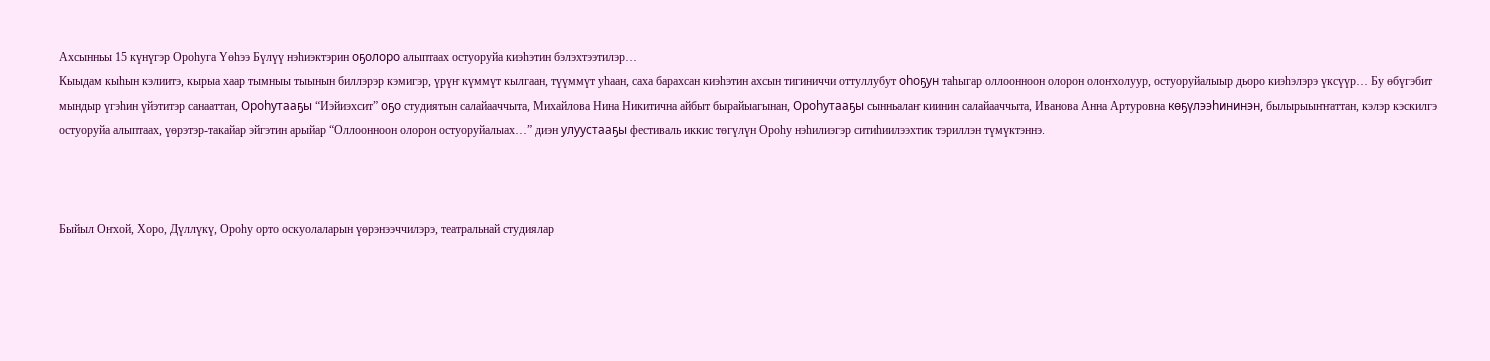Ахсынньы 15 күнүгэр Ороһуга Үөһээ Бүлүү нэһиэктэрин оҕолоро алыптаах остуоруйа киэһэтин бэлэхтээтилэр…
Кыыдам кыһын кэлиитэ, кырыа хаар тымныы тыынын биллэрэр кэмигэр, үрүҥ күммүт кылгаан, түүммүт уһаан, саха барахсан киэһэтин ахсын тигиниччи оттуллубут оһоҕун таһыгар оллоонноон олорон олоҥхолуур, остуоруйалыыр дьоро киэһэлэрэ үксүүр… Бу өбүгэбит мындыр үгэһин үйэтитэр санааттан, Ороһутааҕы “Иэйиэхсит” оҕо студиятын салайааччыта, Михайлова Нина Никитична айбыт бырайыагынан, Ороһутааҕы сынньалаҥ киинин салайааччыта, Иванова Анна Артуровна көҕүлээһининэн, былырыыҥҥаттан, кэлэр кэскилгэ остуоруйа алыптаах, үөрэтэр-такайар эйгэтин арыйар “Оллоонноон олорон остуоруйалыах…” диэн улуустааҕы фестиваль иккис төгүлүн Ороһу нэһилиэгэр ситиһиилээхтик тэриллэн түмүктэннэ.



Быйыл Оҥхой, Хоро, Дүллүкү, Ороһу орто оскуолаларын үөрэнээччилэрэ, театральнай студиялар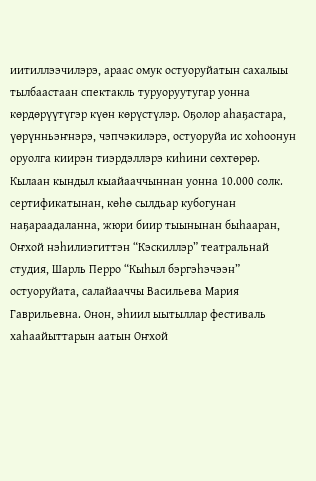иитиллээчилэрэ, араас омук остуоруйатын сахалыы тылбаастаан спектакль туруоруутугар уонна көрдөрүүтүгэр күөн көрүстүлэр. Оҕолор аһаҕастара, үөрүнньэҥнэрэ, чэпчэкилэрэ, остуоруйа ис хоһоонун оруолга киирэн тиэрдэллэрэ киһини сөхтөрөр.
Кылаан кындыл кыайааччыннан уонна 10.000 солк. сертификатынан, көһө сылдьар кубогунан наҕараадаланна, жюри биир тыынынан быһааран, Оҥхой нэһилиэгиттэн “Кэскиллэр” театральнай студия, Шарль Перро “Кыһыл бэргэһэчээн” остуоруйата, салайааччы Васильева Мария Гаврильевна. Онон, эһиил ыытыллар фестиваль хаһаайыттарын аатын Оҥхой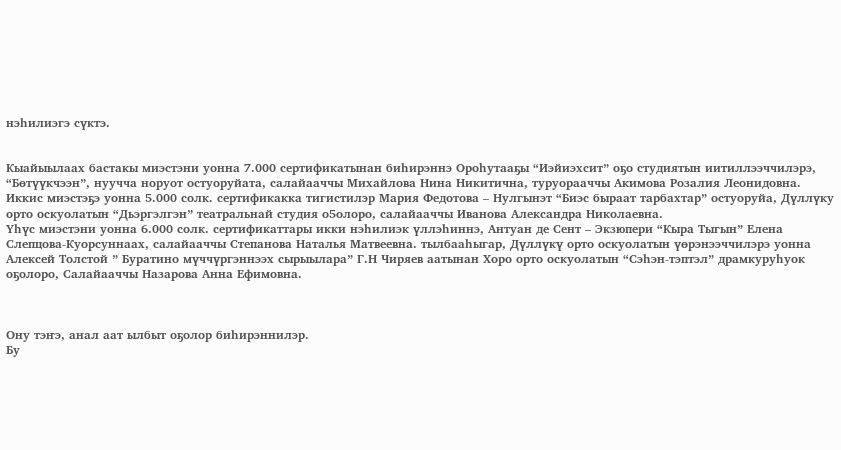нэһилиэгэ сүктэ.


Кыайыылаах бастакы миэстэни уонна 7.000 сертификатынан биһирэннэ Ороһутааҕы “Иэйиэхсит” оҕо студиятын иитиллээччилэрэ, “Бөтүүкчээн”, нуучча норуот остуоруйата, салайааччы Михайлова Нина Никитична, туруорааччы Акимова Розалия Леонидовна.
Иккис миэстэҕэ уонна 5.000 солк. сертификакка тигистилэр Мария Федотова – Нулгынэт “Биэс быраат тарбахтар” остуоруйа, Дүллүку орто оскуолатын “Дьэргэлгэн” театральнай студия о5олоро, салайааччы Иванова Александра Николаевна.
Үһүс миэстэни уонна 6.000 солк. сертификаттары икки нэһилиэк үллэһиннэ, Антуан де Сент – Экзюпери “Кыра Тыгын” Елена Слепцова-Куорсуннаах, салайааччы Степанова Наталья Матвеевна. тылбааһыгар, Дүллүкү орто оскуолатын үөрэнээччилэрэ уонна Алексей Толстой ” Буратино мүччүргэннээх сырыылара” Г.Н Чиряев аатынан Хоро орто оскуолатын “Сэһэн-тэптэл” драмкуруһуок оҕолоро, Салайааччы Назарова Анна Ефимовна.



Ону тэҥэ, анал аат ылбыт оҕолор биһирэннилэр.
Бу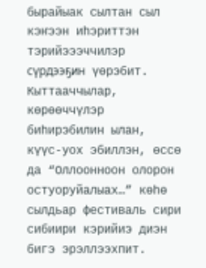бырайыак сылтан сыл кэҥээн иһэриттэн тэрийэээччилэр сүрдээҕин үөрэбит. Кыттааччылар, көрөөччүлэр биһирэбилин ылан, күүс-уох эбиллэн, өссө да “Оллоонноон олорон остуоруйалыах…” көһө сылдьар фестиваль сири сибиири кэрийиэ диэн бигэ эрэллээхпит.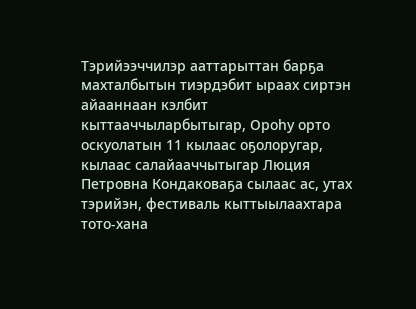Тэрийээччилэр ааттарыттан барҕа махталбытын тиэрдэбит ыраах сиртэн айааннаан кэлбит кыттааччыларбытыгар, Ороһу орто оскуолатын 11 кылаас оҕолоругар, кылаас салайааччытыгар Люция Петровна Кондаковаҕа сылаас ас, утах тэрийэн, фестиваль кыттыылаахтара тото-хана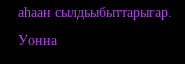аһаан сылдьыбыттарыгар.
Уонна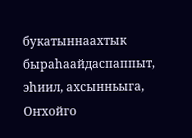букатыннаахтык быраһаайдаспаппыт, эһиил, ахсынньыга, Оҥхойго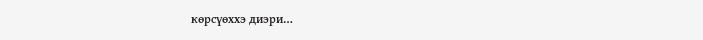көрсүөххэ диэри…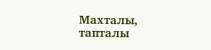Махталы, тапталы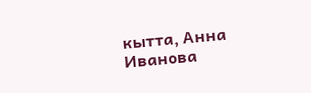кытта, Анна Иванова